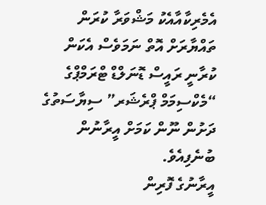އެމެރިކާއާއެކު މަޝްވަރާ ކުރަން ތައްޔާރަށް އޮތް ނަމަވެސް އެކަން ކުރާނީ ރައީސް ޑޮނަލްޑް ޓްރަމްޕްގެ “މެކްސިމަމް ޕްރެޝަރ” ސިޔާސަތުގެ ދަށުން ނޫން ކަމަށް އީރާނުން ބުނެފިއެވެ.
އީރާނުގެ ފޮރިން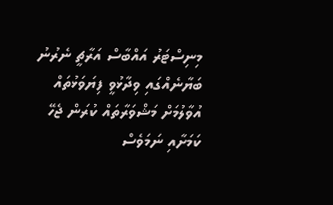މިނިސްޓަރު އައްބާސް އަރާޗީ ނެރުނު ބަޔާނެއްގައި ވިދާޅުވީ ފިޔަވަޅުތައް އުވާލުމަށް މަޝްވަރާތައް ކުރަން ޖެހޭ ކަމަށާއި ނަމަވެސް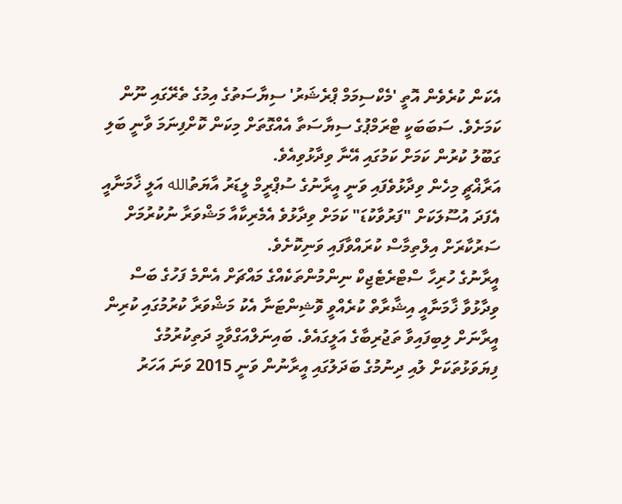އެކަން ކުރެވެން އޮތީ 'މެކްސިމަމް ޕްރެޝަރު' ސިޔާސަތުގެ އިމުގެ ތެރޭގައި ނޫން ކަމަށެވެ. ސަބަބަކީ ޓްރަމްޕުގެ ސިޔާސަތާ އެއްގޮތަށް މިކަން ކޮށްފިނަމަ ވާނީ ބަލި ގަބޫލު ކުރުން ކަމަށް ކަމުގައި އޭނާ ވިދާޅުވިއެވެ.
އަރާޣްޗީ މިހެން ވިދާޅުވެފައި ވަނީ އީރާނުގެ ސުޕްރީމް ލީޑަރު އާޔަތުالله އަލީ ޚާމަނާއީ އެފަދަ އުސޫލަކަށް "ފަރުވާކުޑަ" ކަމަށް ވިދާޅުވެ އެމެރިކާއާ މަޝްވަރާ ނުކުރުމަށް ސަރުކާރަށް އިލްތިމާސް ކުރައްވާފައި ވަނިކޮށެވެ.
އީރާނުގެ ހުރިހާ ސްޓްރެޓެޖިކް ނިންމުންތަކެއްގެ މައްޗަށް އެންމެ ފަހުގެ ބަސް ވިދާޅުވާ ޚާމަނާއީ އިޝާރާތް ކުރެއްވީ ވޮޝިންޓަނާ އެކު މަޝްވަރާ ކުރުމުގައި ކުރިން އީރާނަށް ލިބިފައިވާ ތަޖުރިބާގެ އަލީގައެވެ. ބައިނަލްއަގްވާމީ ދަތިކުރުމުގެ ފިޔަވަޅުތަކަށް ލުއި ދިނުމުގެ ބަދަލުގައި އީރާނުން ވަނީ 2015 ވަނަ އަހަރު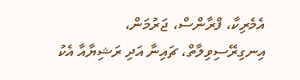އެމެރިކާ، ފްރާންސް، ޖަރުމަން، އިނގިރޭސިވިލާތް، ޗައިނާ އަދި ރަޝިޔާއާ އެކު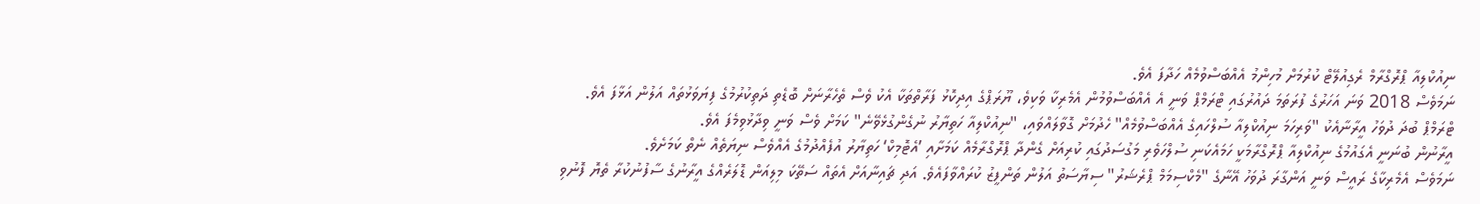ނިއުކްލިއާ ޕްރޮގްރާމް ރެގިއުލޭޓް ކުރުމަށް މުހިންމު އެއްބަސްވުމެއް ހަދާފަ އެވެ.
ނަމަވެސް 2018 ވަނަ އަހަރުގެ ފުރަތަމަ ދައުރުގައި ޓްރަމްޕް ވަނީ އެ އެއްބަސްވުމުން އެމެރިކާ ވަކިވެ، ޔޫރަޕްގެ އިދިކޮޅު ފަރާތްތަކާ އެކު ވެސް ތެހެރާނަށް ބޮޑެތި ދަތިކުރުމުގެ ފިޔަވަޅުތައް އަލުން އަޅާފަ އެވެ.
ޓްރަމްޕް ބުދަ ދުވަހު އީރާނާއެކު "ވަރިހަމަ ނިއުކްލިއާ ސުލްހައިގެ އެއްބަސްވުމެއް" ހެދުމަށް ގޮވާލައްވައި، "ނިއުކްލިއާ ހަތިޔާރު ނުގެންގުޅެވޭނެ" ކަމަށް ވެސް ވަނީ ވިދާޅުވިމެފަ އެވެ.
އީރާނުން ބުނަނީ އެގައުމުގެ ނިއުކްލިއާ ޕްރޮގްރާމަކީ ހަމައެކަނި ސުލްހަވެރި މަގުސަދުގައި ކުރިއަށް ގެންދާ ޕްރޮގްރާމެއް ކަމަށާއި ’އެޓޮމިކް‘ ހަތިޔާރު އުފެއްދުމުގެ އެއްވެސް ނިޔަތެއް ނެތް ކަމަށެވެ.
ނަމަވެސް އެމެރިކާގެ ރައީސް ވަނީ އަންގާރަ ދުވަހު އޭނާގެ "މެކްސިމަމް ޕްރެޝަރު" ސިޔާސަތު އަލުން ތަންފީޒު ކުރައްވާފައެވެ. އަދި ޗައިނާއަށް އެތައް ސަތޭކަ މިލިއަން ޑޮލަރެއްގެ އީރާނުގެ ސާފުނުކުރާ ތެޔޮ ފޮނުވި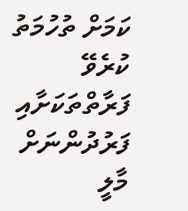ކަމަށް ތުހުމަތު ކުރެވޭ ފަރާތްތަކަށާއި ފަރުދުންނަށް މާލީ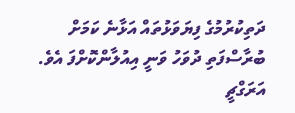ދަތިކުރުމުގެ ފިޔަވަޅުތައް އަޅާނެ ކަމަށް ބުރާސްފަތި ދުވަހު ވަނީ އިއުލާންކޮށްފަ އެވެ.
އަރަގްޗީ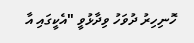ހޮނިހިރު ދުވަހު ވިދާޅުވީ "އެކީގައި އާ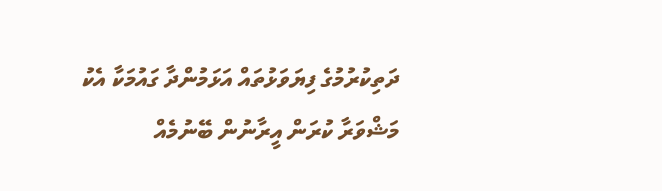ދަތިކުރުމުގެ ފިޔަވަޅުތައް އަޅަމުންދާ ގައުމަކާ އެކު މަޝްވަރާ ކުރަން އީރާނުން ބޭނުމެއް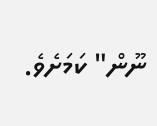ނޫން" ކަމަށެވެ.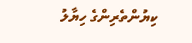ކިޔުންތެރިންގެ ހިޔާލު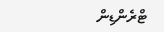ޓްރެންޑިން